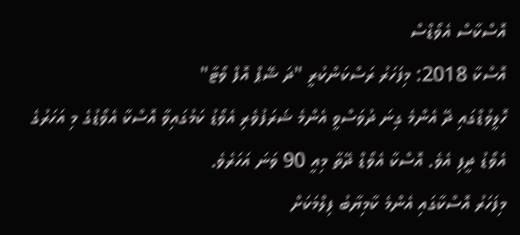އޮސްކާސް އެވޯޑްސް
އޮސްކާ 2018: މިފަހަރު ރަސްކަންކުރީ "ދަ ޝޭޕް އޮފް ވޯޓާ"
ހޮލީވުޑްގައި ދޭ އެންމެ ގިނަ ދުވަސްވީ އެންމެ ޝަރަފުވެރި އެވޯޑު ކަމުގައިވާ އޮސްކާ އެވޯޑުގެ މި އަހަރުގެ އެވޯޑު ދީފި އެވެ. އޮސްކާ އެވޯޑް ދޭތާ މިއީ 90 ވަނަ އަހަރެވެ.
މިފަހަރު އޮސްކާގައި އެންމެ ކާމިޔާބު ފިލްމަކަށް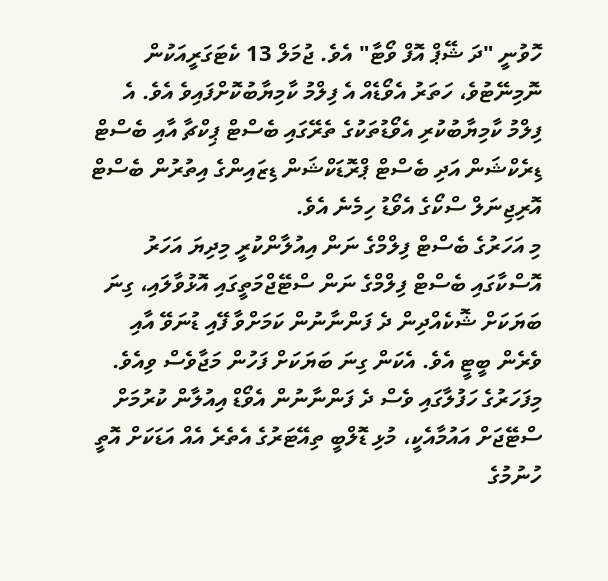ހޮވުނީ "ދަ ޝޭޕް އޮފް ވޯޓާ" އެވެ. ޖުމަލް 13 ކެޓަގަރީއަކުން ނޮމިނޭޓުވެ، ހަތަރު އެވޯޑެއް އެ ފިލްމު ކާމިޔާބުކޮށްފައިވެ އެވެ. އެ ފިލްމު ކާމިޔާބުކުރި އެވޯޑުތަކުގެ ތެރޭގައި ބެސްޓް ޕިކްޗާ އާއި ބެސްޓް ޑިރެކްޝަން އަދި ބެސްޓް ޕްރޮޑަކްޝަން ޑިޒައިންގެ އިތުރުން ބެސްޓް އޮރިޖިނަލް ސްކޯގެ އެވޯޑު ހިމެނެ އެވެ.
މި އަހަރުގެ ބެސްޓް ފިލްމްގެ ނަން އިއުލާންކުރީ މިދިޔަ އަހަރު އޮސްކާގައި ބެސްޓް ފިލްމްގެ ނަން ސްޓޭޖްމަތީގައި އޮޅުވާލައި، ގިނަ ބަޔަކަށް ޝޮކެއްދިން ދެ ފަންނާނުން ކަމަށްވާ ފޭއި ޑުނަވޭ އާއި ވެރެން ބީޓީ އެވެ. އެކަން ގިނަ ބަޔަކަށް ފަހުން މަޖާވެސް ވިއެވެ. މިފަހަރުގެ ހަފުލާގައި ވެސް ދެ ފަންނާނުން އެވޯޑް އިއުލާން ކުރުމަށް ސްޓޭޖަށް އައުމާއެކީ، މުޅި ޑޮލްބީ ތިއޭޓަރުގެ އެތެރެ އެއް އަޑަކަށް އޮތީ ހުނުމުގެ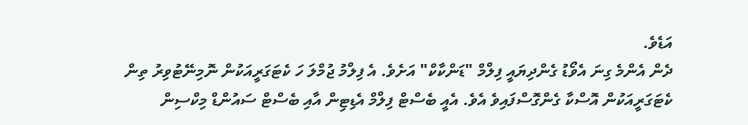އަޑެވެ.
ދެން އެންމެ ގިނަ އެވޯޑު ގެންދިޔައީ ފިލްމް "ޑަންކާކް" އަށެވެ. އެ ފިލްމު ޖުމްލަ ހަ ކެޓަގަރީއަކުން ނޮމިނޭޓުވިރު ތިން ކެޓަގަރީއަކުން އޮސްކާ ގެންގޮސްފައިވެ އެވެ. އެއީ ބެސްޓް ފިލްމް އެޑިޓިން އާއި ބެސްޓް ސައުންޑް މިކްސިން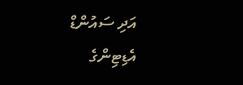އަދި ސައުންޑް އެޑިޓިންގެ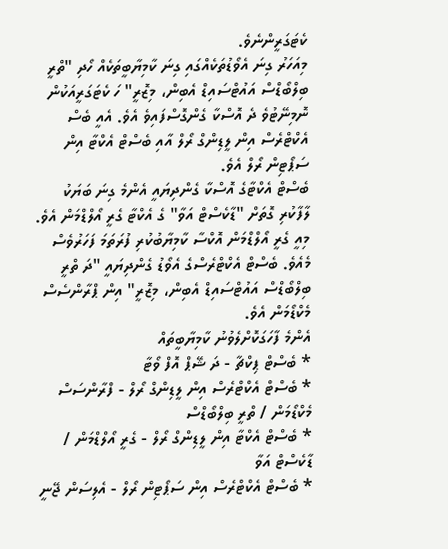ކެޓަގަރީންނެވެ.
މިއަހަރު ގިނަ އެވޯޑުތަކެއްގައި ގިނަ ކާމިޔާބީތަކެއް ހޯދި "ތްރީ ބިލްބޯޑްސް އައުޓްސައިޑް އެބިން، މިޒޮރީ" ހަ ކެޓަގަރީއަކުން ނޮމިނޭޓުވެ ދެ އޮސްކާ ގެންގޮސްފައިވެ އެވެ. އެއީ ބެސް އެކްޓްރެސް އިން ލީޑިންގް ރޯލް އާއި ބެސްޓް އެކްޓާ އިން ސަޕޯޓިން ރޯލް އެވެ.
ބެސްޓް އެކްޓާގެ އޮސްކާ ގެންދިޔައީ އެންމެ ގިނަ ބަޔަކު ލާފާކުރި ގޮތަށް "ޑާކެސްޓް އަވާ" ގެ އެކްޓާ ގެރީ އޯލްޑްމަން އެވެ. މިއީ ގެރީ އޯލްޑްމަން އޮކްސާ ކާމިޔާބުކުރި ފުރަތަމަ ފަހަރުވެސް މެއެވެ. ބެސްޓް އެކްޓްރެސްގެ އެވޯޑު ގެންދިޔައީ "ދަ ތްރީ ބިލްބޯޑްސް އައުޓްސައިޑް އެބިން، މިޒޮރީ" އިން ޕްރާންސެސް މެކްޑޯމަން އެވެ.
އެންމެ ފާހަގަކޮށްލެވުނު ކާމިޔާބީތައް
* ބެސްޓް ޕިކްޗާ - ދަ ޝޭޕް އޮފް ވޯޓާ
* ބެސްޓް އެކްޓްރެސް އިން ލީޑިންގް ރޯލް - ފްރާންސަސް މެކްޑޯމަން / ތްރީ ބިލްބޯޑްސް
* ބެސްޓް އެކްޓާ އިން ލީޑިންގް ރޯލް - ގެރީ އޯލްޑްމަން / ޑާކެސްޓް އަވާ
* ބެސްޓް އެކްޓްރެސް އިން ސަޕޯޓިން ރޯލް - އެލިސަން ޖޭނީ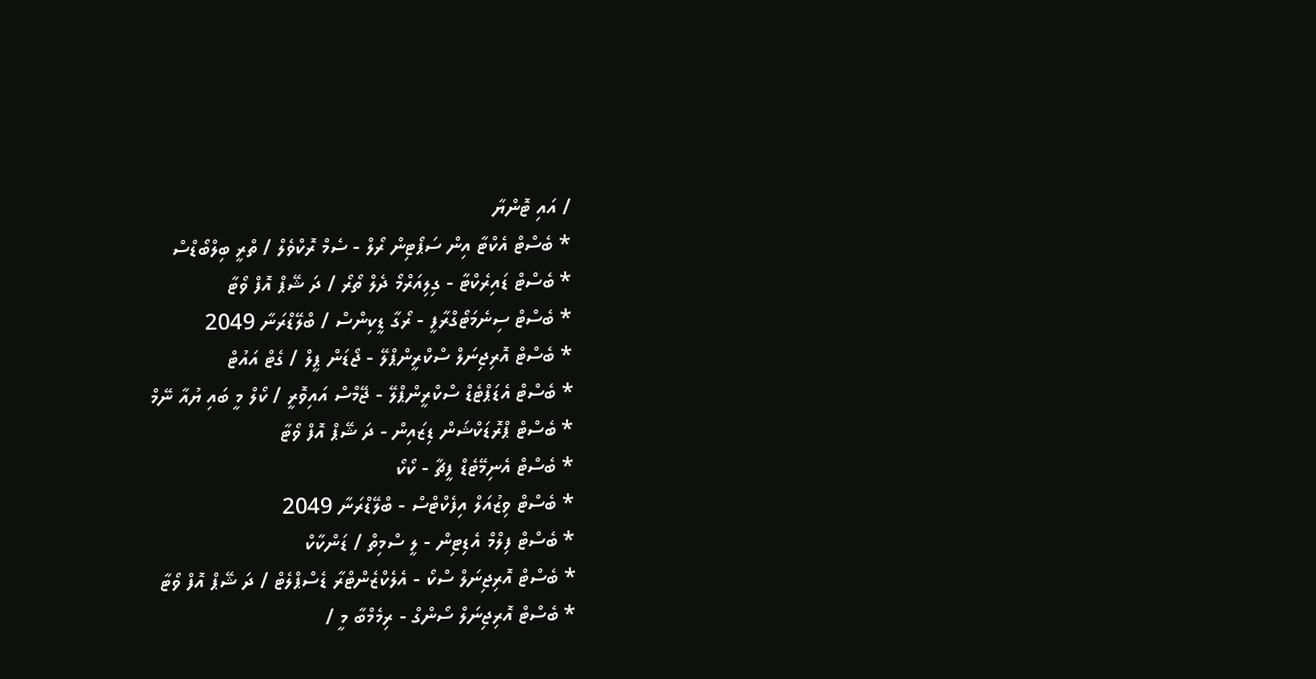/ އައި ޓޮންޔާ
* ބެސްޓް އެކްޓާ އިން ސަޕޯޓިން ރޯލް - ސެމް ރޮކްވެލް / ތްރީ ބިލްބޯޑްސް
* ބެސްޓް ޑައިރެކްޓާ - ގިލިއަރްމޯ ދެލް ތޯރޯ / ދަ ޝޭޕް އޮފް ވޯޓާ
* ބެސްޓް ސިނެމަޓޯގްރާފީ - ރޯގާ ޑީކިންސް / ބްލޭޑްރަނާ 2049
* ބެސްޓް އޮރިޖިނަލް ސްކްރީންޕްލޭ - ޖޯޑަން ޕީލް / ގެޓް އައުޓް
* ބެސްޓް އެޑަޕްޓެޑް ސްކްރީންޕްލޭ - ޖޭމްސް އައިވޮރީ / ކޯލް މީ ބައި ޔުއާ ނޭމް
* ބެސްޓް ޕްރޮޑަކްޝަން ޑިޒައިން - ދަ ޝޭޕް އޮފް ވޯޓާ
* ބެސްޓް އެނިމޭޓެޑް ފީޗާ - ކޯކޯ
* ބެސްޓް ވިޒުއަލް އިފެކްޓްސް - ބްލޭޑްރަނާ 2049
* ބެސްޓް ފިލްމް އެޑިޓިން - ލީ ސްމިތް / ޑަންކާކް
* ބެސްޓް އޮރިޖިނަލް ސްކޯ - އެލެކްޒެންޓްރާ ޑެސްޕްލެޓް / ދަ ޝޭޕް އޮފް ވޯޓާ
* ބެސްޓް އޮރިޖިނަލް ސޯންގް - ރިމެމްބާ މީ /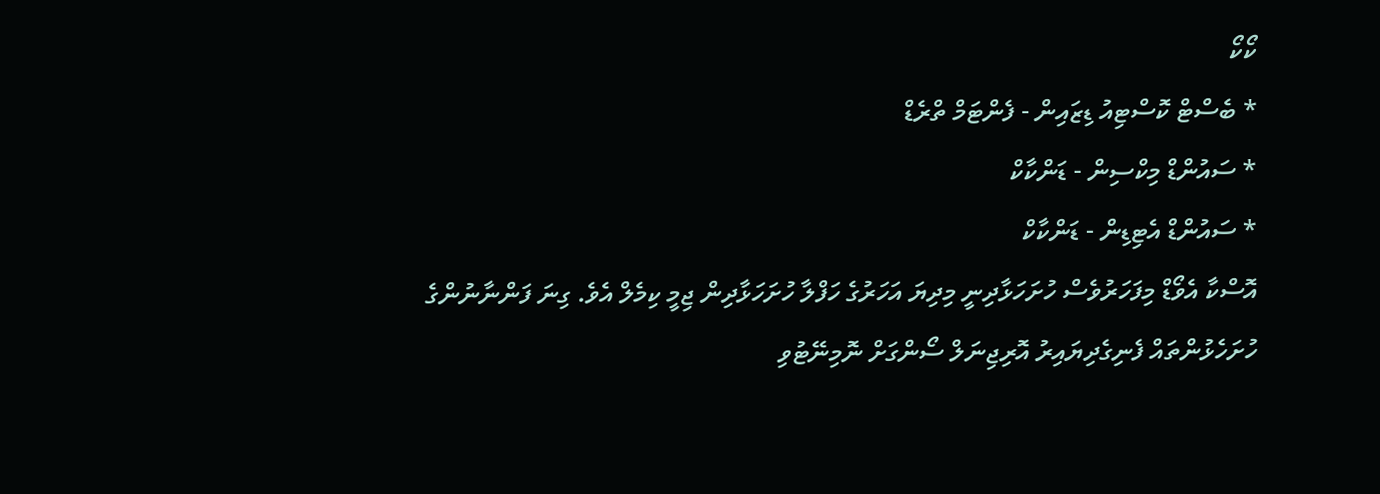ކޯކޯ
* ބެސްޓް ކޮސްޓިއު ޑިޒައިން - ފެންޓަމް ތްރެޑް
* ސައުންޑް މިކްސިން - ޑަންކާކް
* ސައުންޑް އެޓިޑިން - ޑަންކާކް
އޮސްކާ އެވޯޑް މިފަހަރުވެސް ހުށަހަޅާދިނީ މިދިޔަ އަހަރުގެ ހަފްލާ ހުށަހަޅާދިން ޖިމީ ކިމެލް އެވެ. ގިނަ ފަންނާނުންގެ ހުށަހެޅުންތައް ފެނިގެދިޔައިރު އޮރިޖިނަލް ސޯންގަށް ނޮމިނޭޓުވި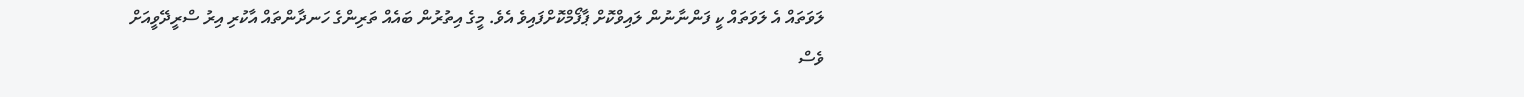ލަވަތައް އެ ލަވަތައް ކީ ފަންނާނުން ލައިވްކޮށް ޕާފޯމްކޮށްފައިވެ އެވެ. މީގެ އިތުރުން ބައެއް ތަރިންގެ ހަނދާންތައް އާކުރި އިރު ސްރީދޭވީއަށް ވެސް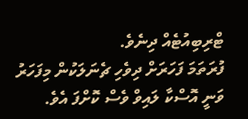ޓްރިބިއުޓެއް ދިނެވެ.
ފުރަތަމަ ފަހަރަށް ދިވެހި ޗެނަލަކުން މިފަހަރު ވަނީ އޮސްކާ ލައިވް ވެސް ކޮށްފަ އެވެ.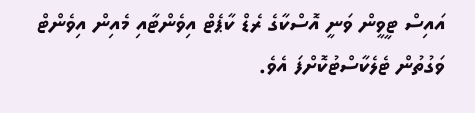އައިސް ޓީވީން ވަނީ އޮސްކާގެ ރެޑް ކާޕެޓް އިވެންޓާއި މެއިން އިވެންޓް ވަގުތުން ޓެލެކާސްޓުކޮށްފަ އެވެ.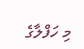މި ހަފްލާގެ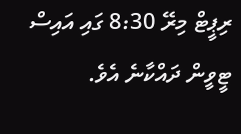ރިޕީޓް މިރޭ 8:30 ގައި އައިސް ޓީވީން ދައްކާނެ އެވެ.